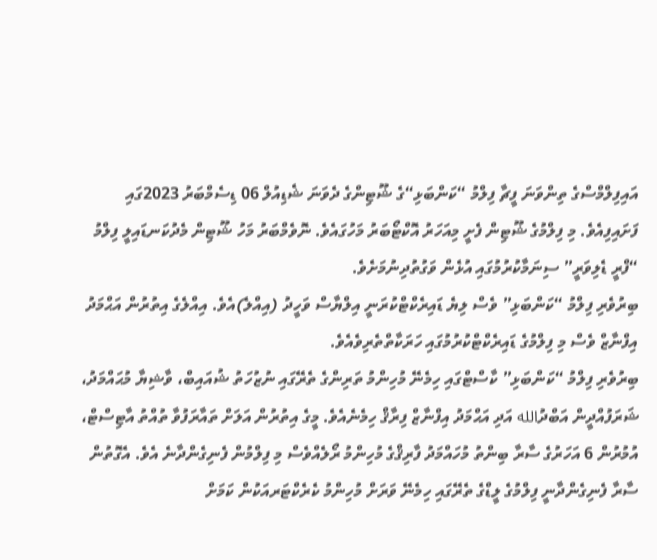އައިފިލްމްސްގެ ތިންވަނަ ފީޗާ ފިލްމު “ކަންބަޅި“ގެ ޝޫޓިންގެ ދެވަނަ ޝެޑިއުލް 06 ޑިސެމްބަރު 2023ގައި ފަށައިފިއެވެ. މި ފިލްމުގެ ޝޫޓިން ފެށީ މިއަހަރު އޮކްޓޯބަރު މަހުގައެވެ. ނޮވެމްބަރު މަހު ޝޫޓިން މެދުކަނޑައިލީ ފިލްމު “ފްރީ ޑެލިވަރީ” ސިނަމާކުރުމުގައި އުޅެން ވަގުތުދިނުމަށެވެ.
ބިރުވެރި ފިލްމު “ކަންބަޅި” ވެސް ލިޔެ ޑައިރެކްޓްކުރަނީ އިލްޔާސް ވަހީދު (އިއްލެ)އެވެ. އިއްލެގެ އިތުރުން އަޙްމަދު އިފްނާޒް ވެސް މި ފިލްމުގެ ޑައިރެކްޓްކުރުމުގައި ހަރަކާތްތެރިވެއެވެ.
ބިރުވެރި ފިލްމު “ކަންބަޅި” ކާސްޓްގައި ހިމެނޭ މުހިންމު ތަރިންގެ ތެރޭގައި ނުޒުހަތު ޝުއައިބް، ވާޝިޔާ މުޙައްމަދު، ޝަރަފުއްދީން އަބްދުالله އަދި އަޙްމަދު އިފްނާޒް ފިރާޤް ހިމެނެއެވެ. މީގެ އިތުރުން އަލަށް ތައާރަފުވާ ތުއްތު އާޓިސްޓް، އުމުރުން 6 އަހަރުގެ ސާރާ ބިންތު މުހައްމަދު ފާރިޤްގެ މުހިންމު ރޯލެއްވެސް މި ފިލްމުން ފެނިގެންދާނެ އެވެ. އެގޮތުން ސާރާ ފެނިގެންދާނީ ފިލްމުގެ ލީޑްގެ ތެރޭގައި ހިމެނޭ ވަރަށް މުހިންމު ކެރެކްޓަރއަކުން ކަމަށް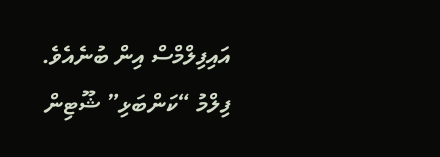އައިފިލްމްސް އިން ބުނެއެވެ.
ފިލްމު “ކަންބަޅި” ޝޫޓިން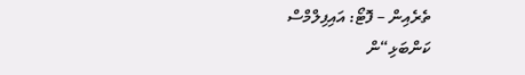ތެރެއިން – ފޮޓޯ: އައިފިލްމްސް
ކަންބަޅި“ން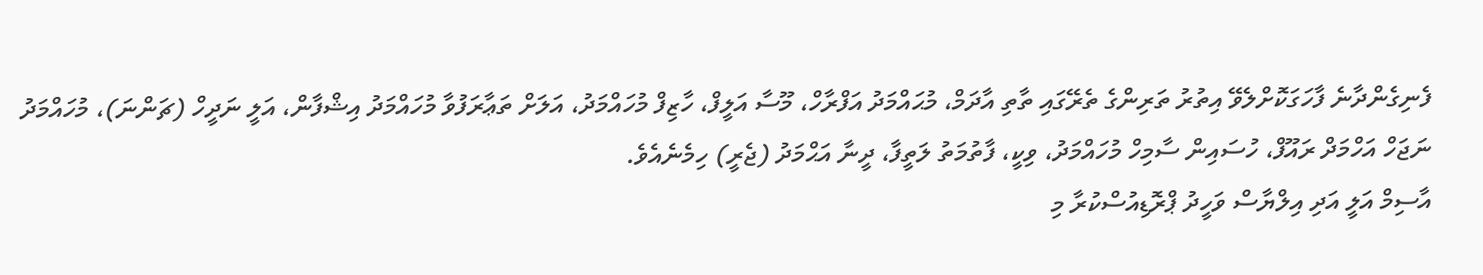ފެނިގެންދާނެ ފާހަގަކޮށްލެވޭ އިތުރު ތަރިންގެ ތެރޭގައި ތާތި އާދަމް، މުޙައްމަދު އަފްރާހް، މޫސާ އަލީފް، ހާޒިފް މުހައްމަދު، އަލަށް ތަޢާރަފުވާ މުހައްމަދު އިޝްފާން، އަލީ ނަދީހް (ޗަންނަ)، މުހައްމަދު ނަޖަހް އަހްމަދް ރައޫފް، ހުސައިން ސާމިހް މުހައްމަދު، ވިކީ، ފާތުމަތު ލަތީފާ، ދީނާ އަޙްމަދު (ޖެރީ) ހިމެނެއެވެ.
އާސިމް އަލީ އަދި އިލްޔާސް ވަހީދު ޕްރޮޑިއުސްކުރާ މި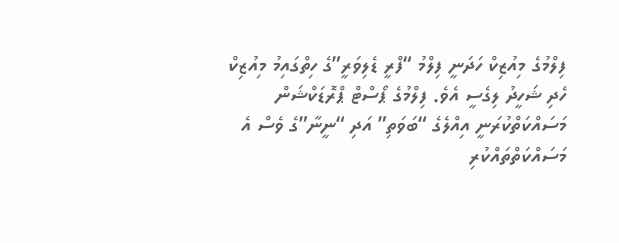ފިލްމުގެ މިއުޒިކް ހަދަނީ ފިލްމު “ފްރީ ޑެލިވަރީ”ގެ ހިތްގައިމު މިއުޒިކް ހެދި ޝަހީދު ލިގެސީ އެވެ. ފިލްމުގެ ޕޯސްޓް ޕްރޮޑަކްޝަން މަސައްކަތްކުރަނީ އިއްލެގެ “ބަވަތި” އަދި “ނީނާ”ގެ ވެސް އެ މަސައްކަތްތައްކުރި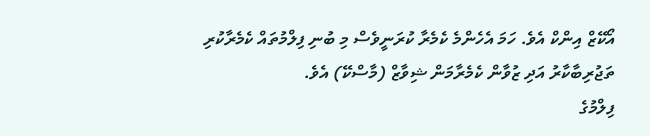އޯކޭޒް އިންކް އެވެ. ހަމަ އެހެންމެ ކެމެރާ ކުރަނީވެސް މި ބުނި ފިލްމުތައް ކެމެރާކުރި ތަޖުރިބާކާރު އަދި ޒުވާން ކެމެރާމަން ޝިވާޒް (މާސްކޭ) އެވެ.
ފިލްމުގެ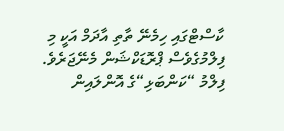ކާސްޓްގައި ހިމެނޭ ތާތި އާދަމް އަކީ މި ފިލްމުގެވެސް ޕްރޮޑަކްޝަން މެނޭޖަރެވެ.
ފިލްމު “ކަންބަޅި“ގެ އޮންލައިން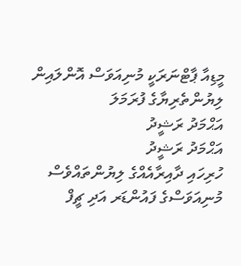މީޑިއާ ޕާޓްނަރަކީ މުނިއަވަސް އޮންލައިން
ލިޔުންތެރިޔާގެ ފުރަމަލަ
އަޙްމަދު ރަޝީދު
އަޙްމަދު ރަޝީދު
ހުރިހައި ދާއިރާއެއްގެ ލިޔުންތައްވެސް މުނިއަވަސްގެ ފައުންޑަރ އަދި ޗީފް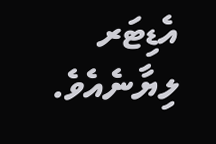އެޑިޓަރ ލިޔާނެއެވެ.